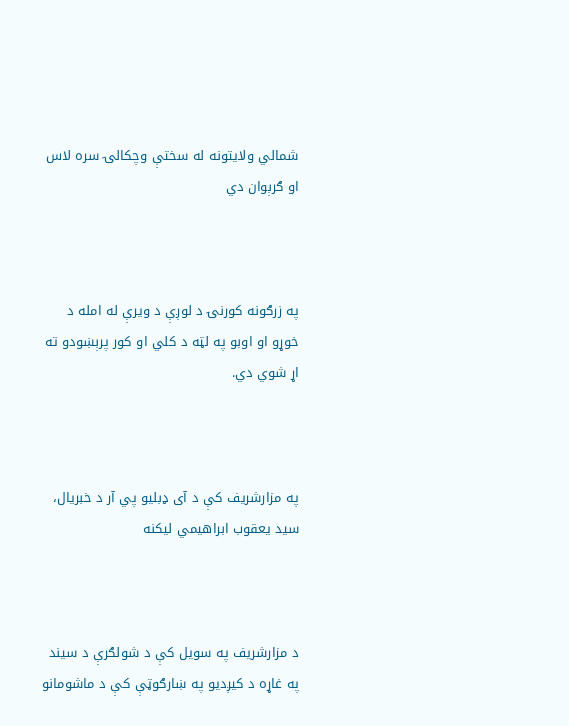شمالي ولايتونه له سختې وچكالۍ سره لاس او ګرېوان دي



په زرګونه كورنۍ د لوږې د ويرې له امله د خوړو او اوبو په لټه د كلي او كور پرېښودو ته اړ شوي دي.



په مزارشريف كې د آى ډبليو پي آر د خبريال، سيد يعقوب ابراهيمي ليكنه



د مزارشريف په سويل كې د شولګرې د سيند په غاړه د كيږديو په ښارګوټې كې د ماشومانو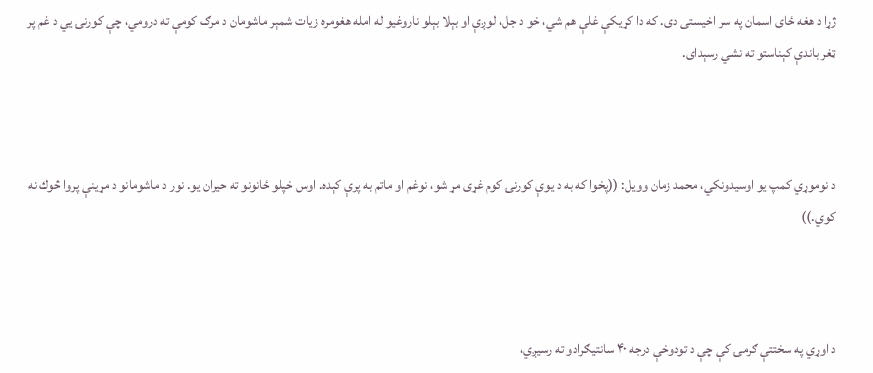ژړا د هغه ځاى اسمان په سر اخيستى دى. كه دا كړيكې غلې هم شي، خو د جل، لوږې او بېلا بېلو ناروغيو له امله هغومره زيات شمېر ماشومان د مرګ كومې ته درومي، چې كورنۍ يي د غم پر ټغر باندې كېناستو ته نشي رسېداى.



د نوموړي كمپ يو اوسيدونكي، محمد زمان وويل: ((پخوا كه به د يوې كورنۍ كوم غړى مړ شو، نوغم او ماتم به پرې كېده. اوس خپلو ځانونو ته حيران يو. نور د ماشومانو د مړينې پروا څوك نه كوي.))



د اوړي په سختتې ګرمۍ كې چې د تودوخې درجه ۴۰ سانتيګرادو ته رسيږي،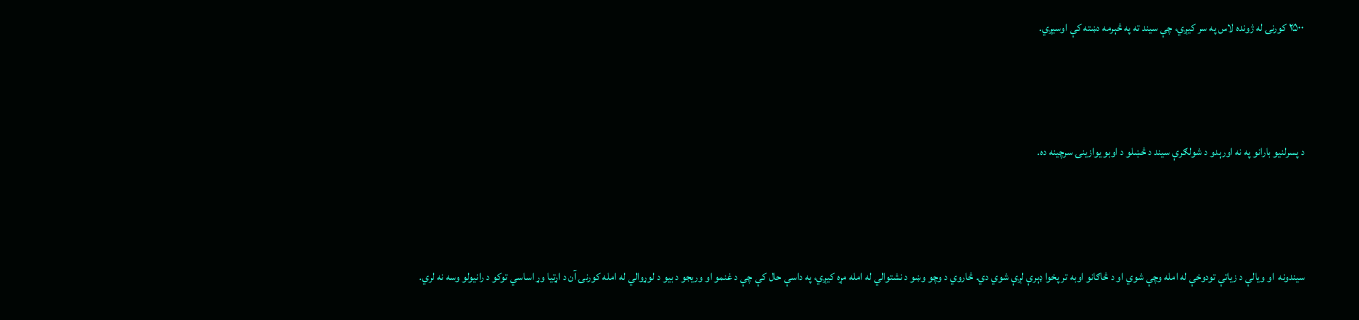۲۵۰۰ كورنۍ له ژونده لاس په سر كيږي، چې سيند ته په څېرمه دښته كې اوسيږي.



د پسرلنيو بارانو په نه اورېدو د شولګرې سيند د څښلو د اوبو يوازينۍ سرچينه ده.



سيندونه  او ويالې د زياتې تودوخې له امله وچې شوي او د څاګانو اوبه تر پخوا ډېرې لږې شوي دي. څاروي د وچو وښو د نشتوالي له امله مړه كيږي، په داسې حال كې چې د غنمو او وريجو د بيو د لوړوالي له امله كورنۍ آن د اړتيا وړ اساسي توكو د رانيولو وسه نه لري.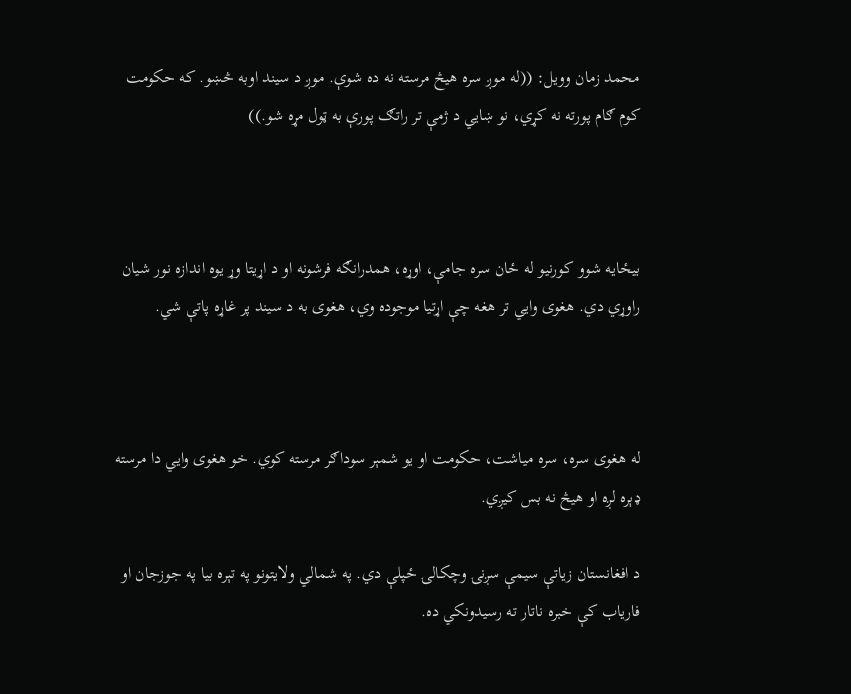محمد زمان وويل: ((له موږ سره هيڅ مرسته نه ده شوې. موږ د سيند اوبه څښو. كه حكومت كوم ګام پورته نه كړي، نو ښايي د ژمې تر راتګ پورې به ټول مړه شو.))



بيځايه شوو كورنيو له ځان سره جامې، اوړه، همدرانګه فرشونه او د اړيتا وړ يوه اندازه نور شيان راوړي دي. هغوى وايي تر هغه چې اړتيا موجوده وي، هغوى به د سيند پر غاړه پاتې شي.



له هغوى سره، سره مياشت، حكومت او يو شمېر سوداګر مرسته كوي. خو هغوى وايي دا مرسته ډېره لږه او هيڅ نه بس كيږي.

د افغانستان زياتې سيمې سږنۍ وچكالۍ ځپلې دي. په شمالي ولايتونو په تېره بيا په جوزجان او فارياب كې خبره ناتار ته رسيدونكي ده.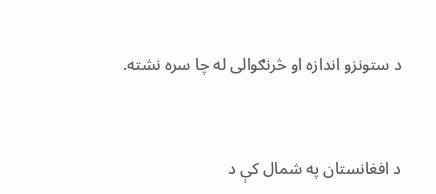د ستونزو اندازه او څرنګوالى له چا سره نشته.



د افغانستان په شمال كې د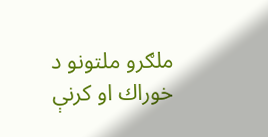ملګرو ملتونو د خوراك او كرنې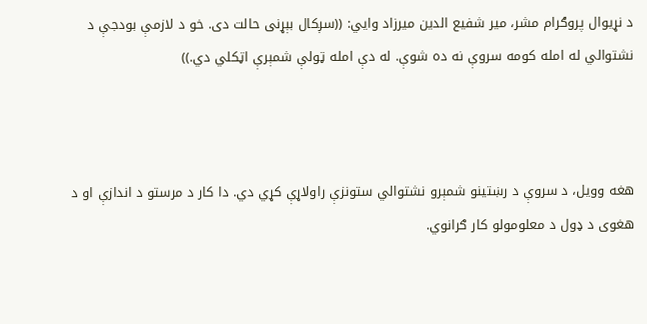د نړيوال پروګرام مشر، مير شفيع الدين ميرزاد وايي: ((سږكال بېړنى حالت دى. خو د لازمې بودجې د نشتوالي له امله كومه سروې نه ده شوې. له دې امله ټولې شمېرې اټكلي دي.))



هغه وويل، د سروې د رښتينو شمېرو نشتوالي ستونزې راولاړې كړي دي. دا كار د مرستو د اندازې او د هغوى د ډول د معلومولو كار ګرانوي.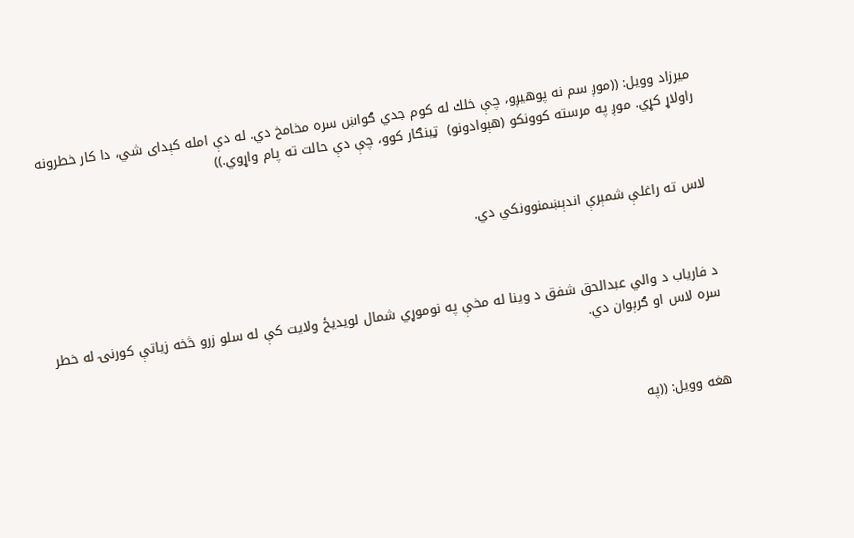ميرزاد وويل: ((موږ سم نه پوهيږو، چې خلك له كوم جدي ګواښ سره مخامخ دي. له دې امله كېداى شي، دا كار خطرونه راولاړ كړي. موږ په مرسته كوونكو (هېوادونو)  ټينګار كوو، چې دې حالت ته پام واړوي.))



لاس ته راغلې شمېرې اندېښمنوونكي دي.



د فارياب د والي عبدالحق شفق د وينا له مخې په نوموړي شمال لويديځ ولايت كې له سلو زرو څخه زياتې كورنۍ له خطر سره لاس او ګرېوان دي.



هغه وويل: ((په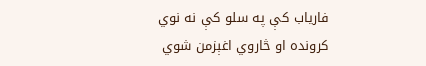فارياب كې په سلو كې نه نوي كرونده او څاروي اغېزمن شوي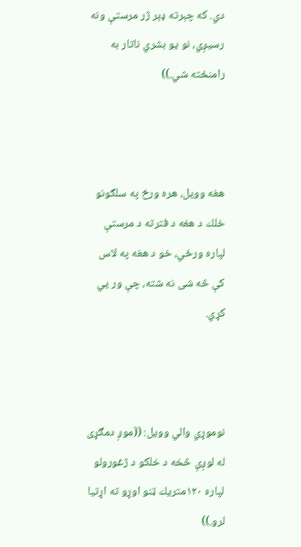دي. كه چېرته ډېر ژر مرستې ونه رسيږي، نو يو بشري ناتار به رامنځته شي.))



هغه وويل، هره ورځ په سلګونو خلك د هغه د فترته د مرستې لپاره ورځي، خو د هغه په لاس كې څه شى نه شته، چې ور يي كړي.



نوموړي والي وويل: ((موږ دمګړى له لوږې څخه د خلكو د ژغورولو لپاره ۱۲۰متريك ټنو اوړو ته اړتيا لرو.))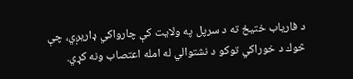د فارياب ختيځ ته د سرپل په ولايت كې چارواكي ډاريږي، چې څوك د خوراكي توكو د نشتوالي له امله اعتصاب ونه كړي.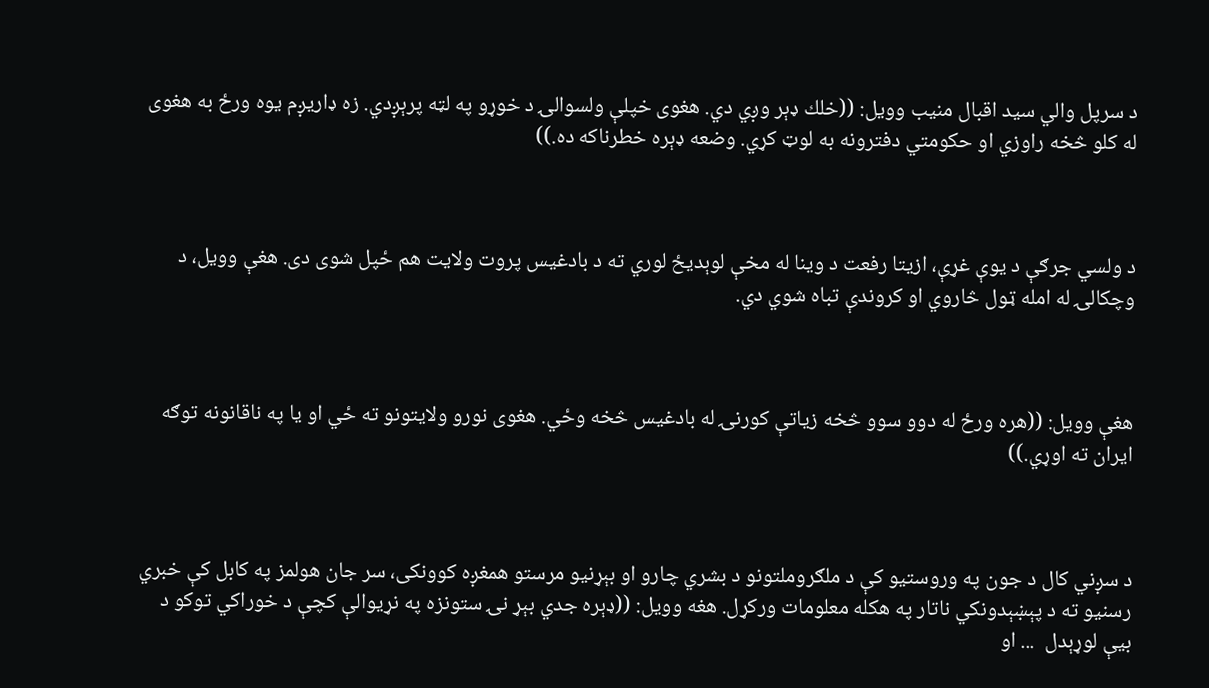د سرپل والي سيد اقبال منيب وويل: ((خلك ډېر وږي دي. هغوى خپلې ولسوالۍ د خوړو په لټه پرېږدي. زه ډاريږم يوه ورځ به هغوى له كلو څخه راوزي او حكومتي دفترونه به لوټ كړي. وضعه ډېره خطرناكه ده.))



د ولسي جرګې د يوې غړې، ازيتا رفعت د وينا له مخې لوېديځ لوري ته د بادغيس پروت ولايت هم ځپل شوى دى. هغې وويل، د وچكالۍ له امله ټول څاروي او كروندې تباه شوي دي.



هغې وويل: ((هره ورځ له دوو سوو څخه زياتې كورنۍ له بادغيس څخه وځي. هغوى نورو ولايتونو ته ځي او يا په ناقانونه توګه ايران ته اوړي.))



د سږني كال د جون په وروستيو كې د ملګروملتونو د بشري چارو او بېړنيو مرستو همغږه كوونكى، سر جان هولمز په كابل كې خبري رسنيو ته د پېښېدونكي ناتار په هكله معلومات وركړل. هغه وويل: ((ډېره جدي بېړ نۍ ستونزه په نړيوالې كچې د خوراكي توكو د بيې لوړېدل  ... او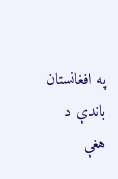په افغانستان باندې د هغې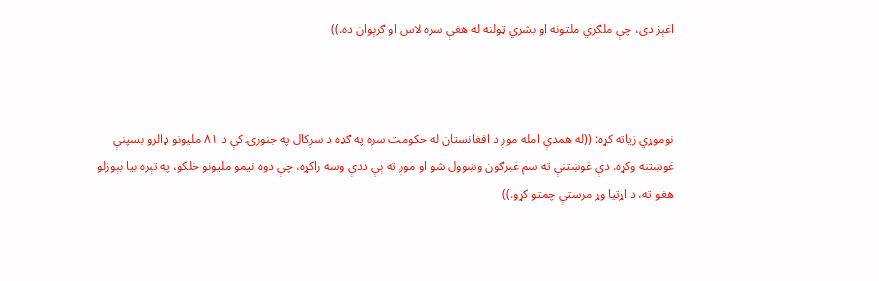اغېز دى، چې ملګري ملتونه او بشري ټولنه له هغې سره لاس او ګرېوان ده.))



نوموړي زياته كړه: ((له همدې امله موږ د افغانستان له حكومت سره په ګډه د سږكال په جنورۍ كې د ۸۱ مليونو ډالرو بسپنې غوښتنه وكړه. دې غوښتنې ته سم غبرګون وښوول شو او موږ ته ېې ددې وسه راكړه، چې دوه نيمو مليونو خلكو، په تېره بيا بېوزلو هغو ته، د اړتيا وړ مرستې چمتو كړو.))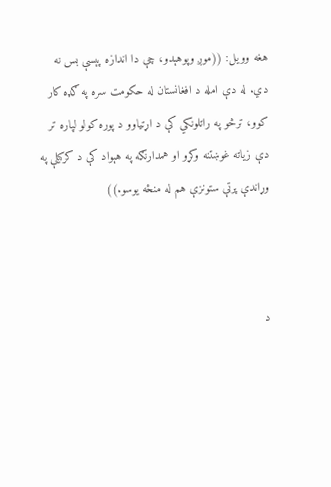هغه وويل: ((موږ وپوهېدو، چې دا اندازه پېسې بس نه دي. له دې امله د افغانستان له حكومت سره په ګډه كار كوو، ترڅو په راتلونكي كې د اړتياوو د پوره كولو لپاره تر دې زياته غوښتنه وكړو او همدارنګه په هېواد كې د كركيلې په وړاندې پرتې ستونزې هم له منځه يوسو.))



د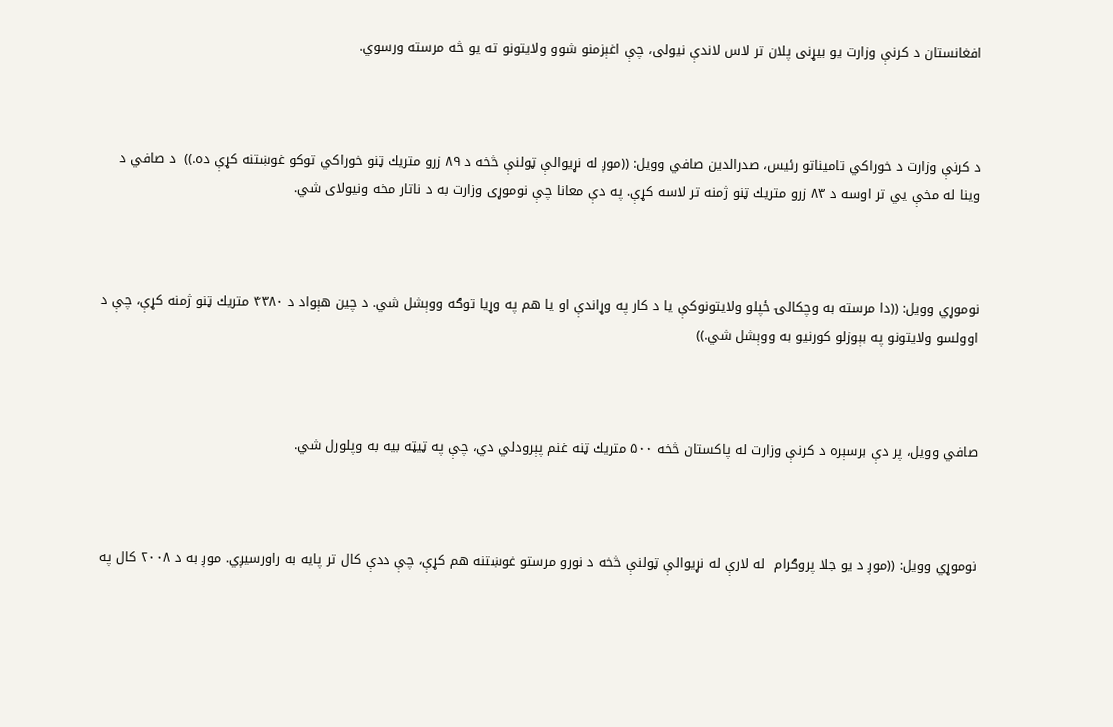افغانستان د كرنې وزارت يو بيړنى پلان تر لاس لاندې نيولى، چې اغېزمنو شوو ولايتونو ته يو څه مرسته ورسوي.



د كرنې وزارت د خوراكي تاميناتو رئيس، صدرالدين صافي وويل: ((موږ له نړيوالې ټولنې څخه د ۸۹ زرو متريك ټنو خوراكي توكو غوښتنه كړې ده.))  د صافي د وينا له مخې يي تر اوسه د ۸۳ زرو متريك ټنو ژمنه تر لاسه كړې. په دې معانا چې نوموړى وزارت به د ناتار مخه ونيولاى شي.



نوموړي وويل: ((دا مرسته به وچكالۍ ځپلو ولايتونوكې يا د كار په وړاندې او يا هم په وړيا توګه ووېشل شي. د چين هېواد د ۴۳۸۰ متريك ټنو ژمنه كړې، چې د اوولسو ولايتونو په بېوزلو كورنيو به ووېشل شي.))



صافي وويل، پر دې برسېره د كرنې وزارت له پاكستان څخه ۵۰۰ متريك ټنه غنم پېرودلي دي، چې په ټيټه بيه به وپلورل شي.



نوموړي وويل: ((موږ د يو جلا پروګرام  له لارې له نړيوالې ټولنې څخه د نورو مرستو غوښتنه هم كړې، چې ددې كال تر پايه به راورسيږي. موږ به د ۲۰۰۸ كال په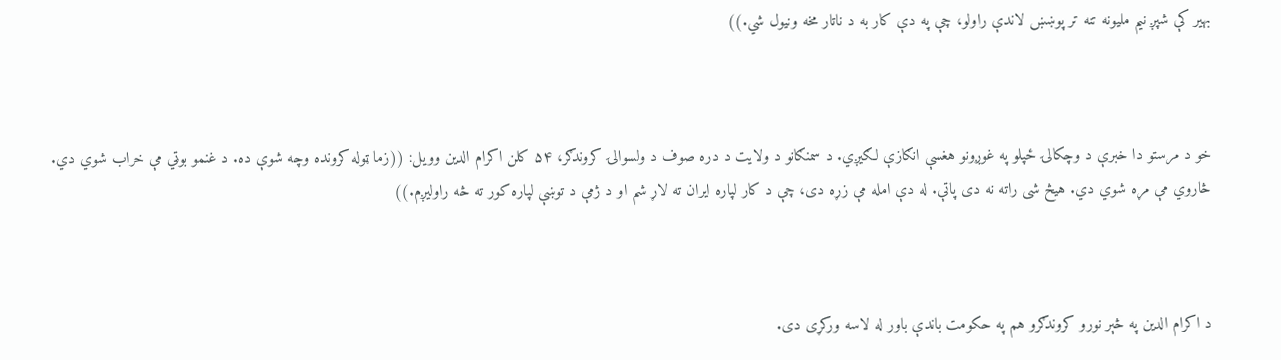بهير كې شپږ نيم مليونه تنه تر پوښښ لاندې راولو، چې په دې كار به د ناتار مخه ونيول شي.))



خو د مرستو دا خبرې د وچكالۍ ځپلو په غوږونو هغسې انګازې لګيږي. د سمنګانو د ولايت د دره صوف د ولسوالۍ كروندګر، ۵۴ كلن اكرام الدين وويل: ((زما ټوله كرونده وچه شوې ده. د غنمو بوټي مې خراب شوي دي. څاروي مې مړه شوي دي. هيڅ شى راته نه دى پاتې. له دې امله مې زړه دى، چې د كار لپاره ايران ته لاړ شم او د ژمې د توښې لپاره كور ته څه راوليږم.))



د اكرام الدين په څېر نورو كروندګرو هم په حكومت باندې باور له لاسه وركړى دى.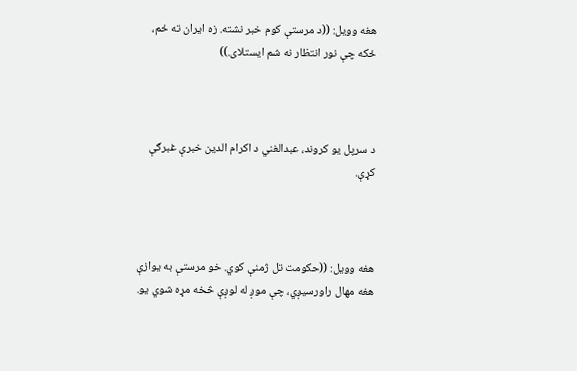هغه وويل: ((د مرستې كوم خبر نشته. زه ايران ته ځم، ځكه چې نور انتظار نه شم ايستلاى.))



د سرپل يو كروند، عبدالغني د اكرام الدين خبرې غبرګې  كړې.



هغه وويل: ((حكومت تل ژمنې كوي. خو مرستې به يوازې هغه مهال راورسيږي، چې موږ له لوږې څخه مړه شوي يو.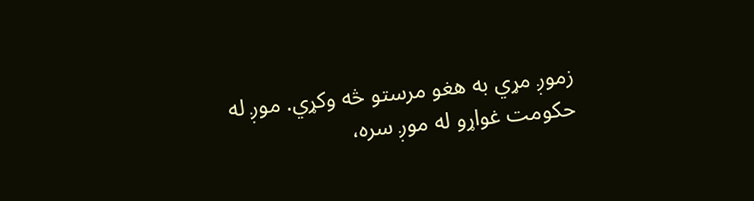زموږ مړي به هغو مرستو څه وكړي. موږ له حكومت غواړو له موږ سره،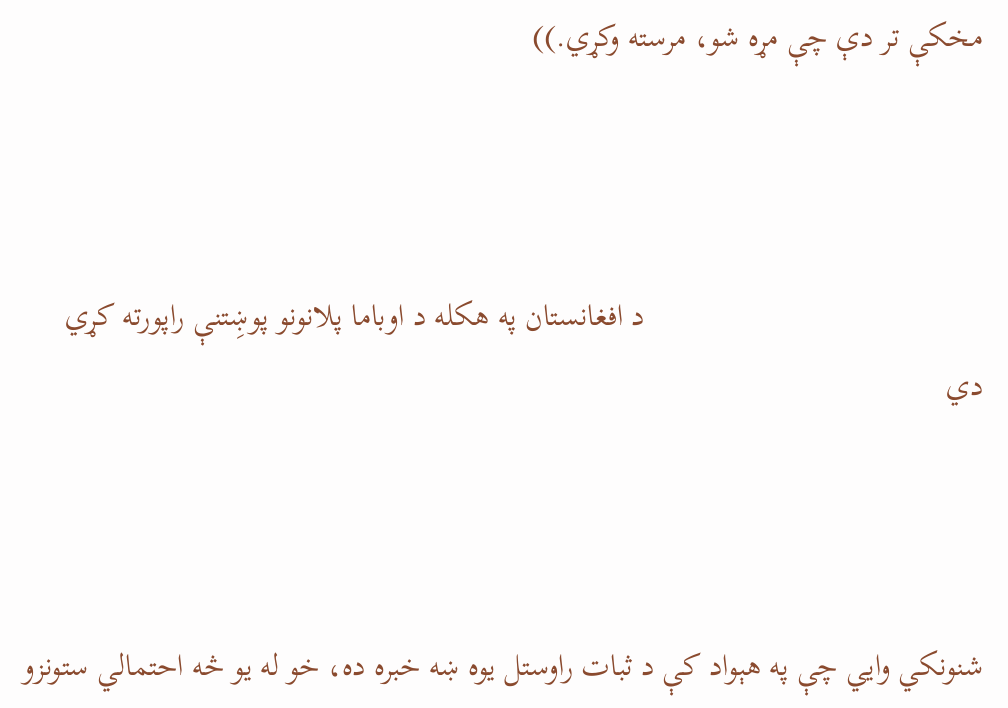مخكې تر دې چې مړه شو، مرسته وكړي.))



                                          د افغانستان په هكله د اوباما پلانونو پوښِتنې راپورته كړي دي



شنونكي وايي چې په هېواد كې د ثبات راوستل يوه ښه خبره ده، خو له يو څه احتمالي ستونزو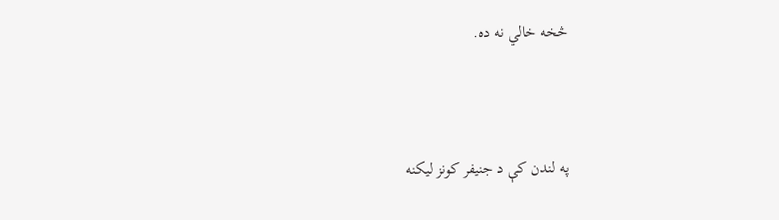څخه خالي نه ده.



په لندن كې د جنيفر كونز ليكنه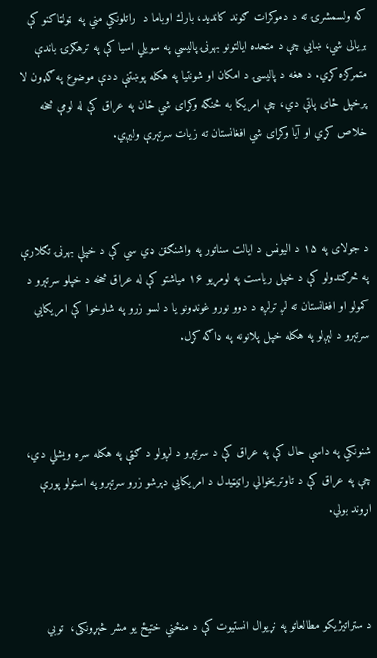كه ولسمشرۍ ته د دموكرات ګوند كانديد، بارك اوباما د  راتلونكي مني په  ټولټاكنو كې بريالى شي، ښايي چې د متحده ايالتونو بهرنۍ پاليسي په سويلي اسيا كې په ترهګرۍ باندې متمركزه كړي. د هغه د پاليسۍ د امكان او شونتيا په هكله پوښتنې ددې موضوع په ګډون لا پرخپل ځاى پاتې دي، چې امريكا به څنګه وكړاى شي ځان په عراق كې له لومې څخه خلاص كړي او آيا وكړاى شي افغانستان ته زيات سرتېرې وليږي.



د جولاى په ۱۵ د اليونس د ايالت سناتور په واشنګټن ډي سي كې د خپلې بهرنۍ تګلارې په څرګندولو كې د خپل رياست په لومړيو ۱۶ مياشتو كې له عراق څخه د خپلو سرتېرو د كمولو او افغانستان ته لږ ترلږه د دوو نورو غونډونو يا د لسو زرو په شاوخوا كې امريكايي سرتېرو د لېږلو په هكله خپل پلانونه په ډاګه كړل.



شنونكي په داسې حال كې په عراق كې د سرتېرو د لږولو د ګټې په هكله سره ويشلي دي، چې په عراق كې د تاوتريخوالي راټيټيدل د امريكايي دېرشو زرو سرتېرو په استولو پورې اړوند بولي.



د ستراتيژيكو مطالعاتو په نړيوال انستيوت كې د منځني ختيځ يو مشر څېړونكى،  توبي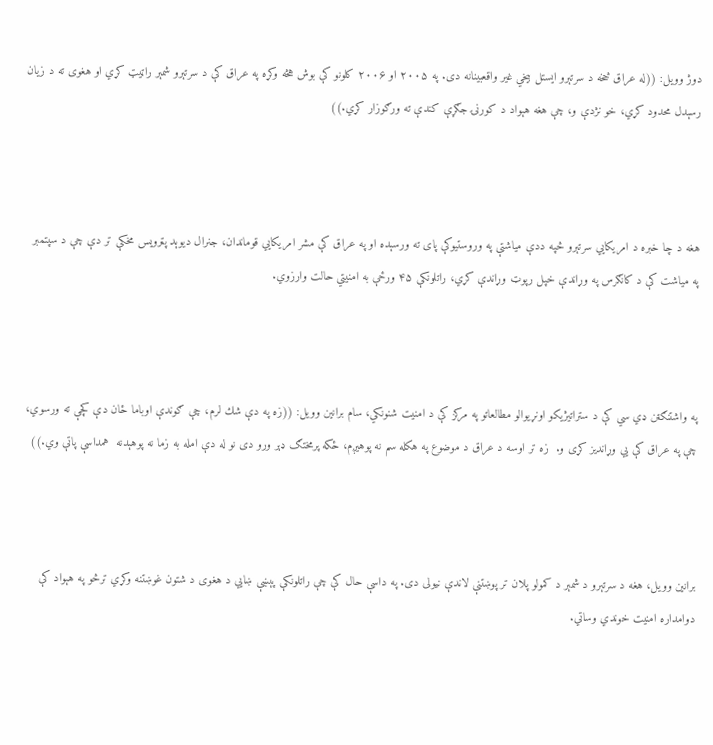دوژ وويل: ((له عراق څخه د سرتېرو ايستل بيخي غير واقعبينانه دى. په ۲۰۰۵ او ۲۰۰۶ كلونو كې بوش هڅه وكړه په عراق كې د سرتېرو شمېر راټيټ كړي او هغوى ته د زيان رسېدل محدود كړي، خو نژدې و، چې هغه هېواد د كورنۍ جګړې كندې ته ورګوزار كړي.))



هغه د چا خبره د امريكايي سرتېرو څپه ددې مياشتې په وروستيوكې پاى ته ورسېده او په عراق كې مشر امريكايي قوماندان، جنرال ديوېد پټرويس مخكې تر دې چې د سپتمبر په مياشت كې د كانګرس په وړاندې خپل رپوټ وړاندې كړي، راتلونكې ۴۵ ورځې به امنيتي حالت وارزوي.



په واشتنګټن ډي سي كې د ستراتيژيكو اونړيوالو مطالعاتو په مركز كې د امنيت شنونكي، سام برانين وويل: ((زه په دې شك لرم، چې ګوندې اوباما ځان دې كچې ته ورسوي، چې په عراق كې يي وړانديز كړى و.  زه تر اوسه د عراق د موضوع په هكله سم نه پوهيږم، ځكه پرمختګ ډېر ورو دى نو له دې امله به زما نه پوهېدنه  همداسې پاتې وي.))



برانين وويل، هغه د سرتېرو د شمېر د كمولو پلان تر پوښتنې لاندې نيولى دى. په داسې حال كې چې راتلونكې پېښې ښايي د هغوى د شتون غوښتنه وكړي ترڅو په هېواد كې دوامداره امنيت خوندي وساتي.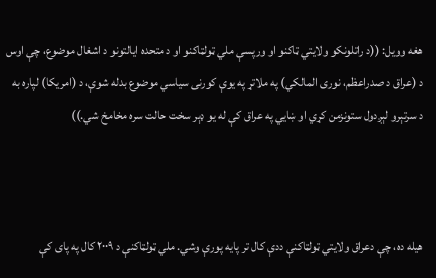هغه وويل: ((د راتلونكو ولايتي ټاكنو او ورپسې ملي ټولټاكنو او د متحده ايالتونو د اشغال موضوع، چې اوس د (عراق د صدراعظم، نورى المالكي) په ملاتړ په يوې كورنى سياسي موضوع بدله شوې، د (امريكا) لپاره به د سرتېرو لېږدول ستونزمن كړي او ښايي په عراق كې له يو ډېر سخت حالت سره مخامخ شي.))



هيله ده، چې دعراق ولايتي ټولټاكنې ددې كال تر پايه پورې وشي. ملي ټولټاكنې د ۲۰۰۹ كال په پاى كې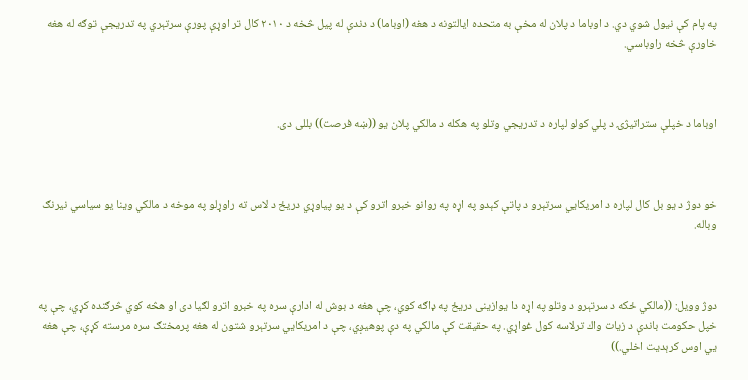په پام كې نيول شوي دي. د اوباما د پلان له مخې به متحده ايالتونه د هغه (اوباما) د دندې له پيل څخه د ۲۰۱۰ كال تر اوړې پورې سرتېري په تدريجې توګه له هغه خاورې څخه راوباسي.



اوباما د خپلې ستراتيژۍ د پلي كولو لپاره د تدريجي وتلو په هكله د مالكي پلان يو ((ښه فرصت)) بللى دى.



خو دوژ د يو بل كال لپاره د امريكايي سرتېرو د پاتې كېدو په اړه په روانو خبرو اترو كې د يو پياوړي دريځ د لاس ته راوړلو په موخه د مالكي وينا يو سياسي نيرنګ وباله.



دوژ وويل: ((مالكي ځكه د سرتېرو د وتلو په اړه دا يوازينى دريځ په ډاګه كوي، چې هغه د بوش له ادارې سره په خبرو اترو لګيا دى او هڅه كوي څرګنده كړي، چې په خپل حكومت باندې د زيات واك ترلاسه كول غواړي. په حقيقت كې مالكي په دې پوهيږي، چې د امريكايي سرتېرو شتون له هغه پرمختګ سره مرسته كړې، چې هغه يي اوس كرېديت اخلي.))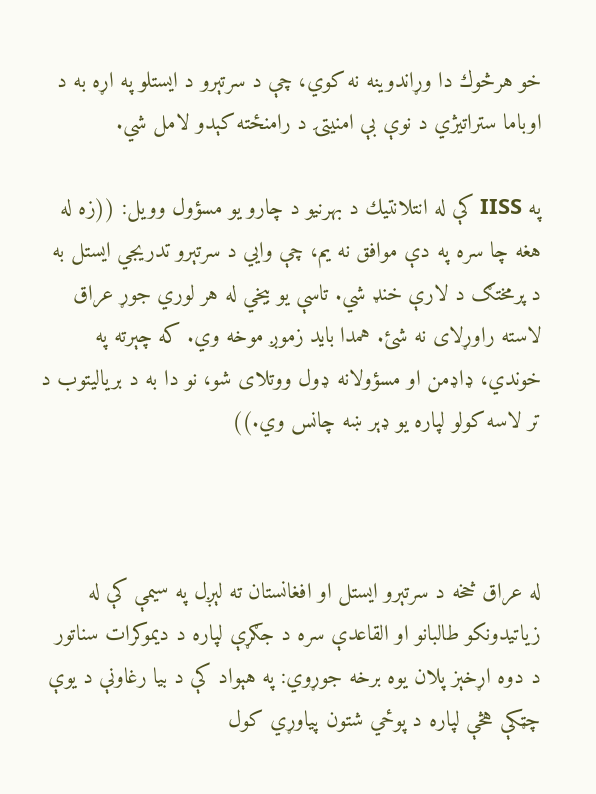خو هرڅوك دا وړاندوينه نه كوي، چې د سرتېرو د ايستلو په اړه به د اوباما ستراتيژي د نوې بې امنيتۍ د رامنځته كېدو لامل شي.

په IISS كې له انتلانتيك د بهرنيو د چارو يو مسؤول وويل: ((زه له هغه چا سره په دې موافق نه يم، چې وايي د سرتېرو تدريجي ايستل به د پرمختګ د لارې خنډ شي. تاسې يو بيخي له هر لوري جوړ عراق لاسته راوړلاى نه شئ. همدا بايد زموږ موخه وي. كه چېرته په خوندي، ډاډمن او مسؤولانه ډول ووتلاى شو، نو دا به د برياليتوب د تر لاسه كولو لپاره يو ډېر ښه چانس وي.))



له عراق څخه د سرتېرو ايستل او افغانستان ته لېږل په سيمې كې له زياتيدونكو طالبانو او القاعدې سره د جګړې لپاره د ديموكرات سناتور د دوه اړخېز پلان يوه برخه جوړوي: په هېواد كې د بيا رغاونې د يوې چټكې هڅې لپاره د پوځي شتون پياوړي كول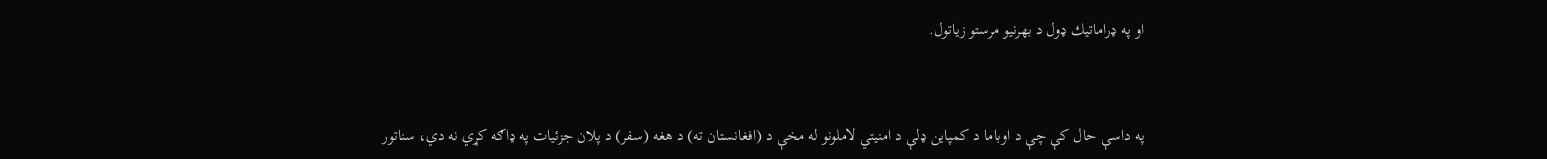او په ډراماتيك ډول د بهرنيو مرستو زياتول.



په داسې حال كې چې د اوباما د كمپاين ډلې د امنيتي لاملونو له مخې د (افغانستان ته) د هغه (سفر) د پلان جزئيات په ډاګه كړي نه دي، سناتور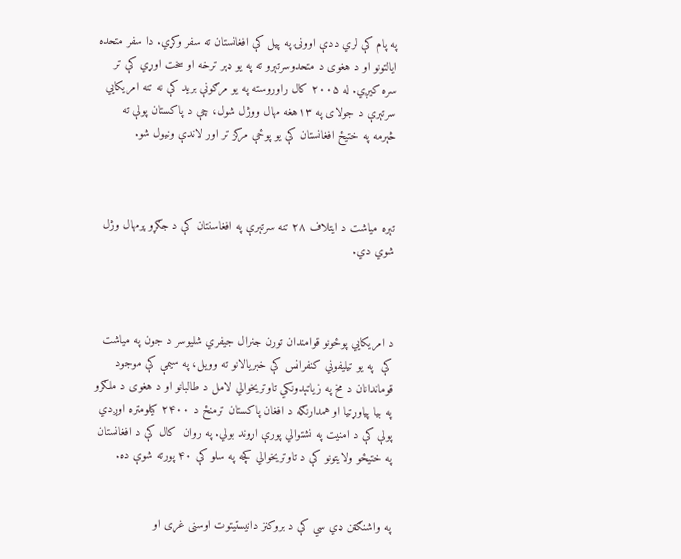په پام كې لري ددې اوونۍ په پيل كې افغانستان ته سفر وكړي. دا سفر متحده ايالتونو او د هغوى د متحدوسرتېرو ته په يو ډېر ترخه او سخت اوړي كې تر سره كيږي. له ۲۰۰۵ كال راوروسته په يو مرګونې بريد كې نه تنه امريكايي سرتېرې د جولاى په ۱۳هغه مهال ووژل شول، چې د پاكستان پولې ته څېرمه په ختيځ افغانستان كې يو پوځې مركز تر اور لاندې ونيول شو.



تېره مياشت د ايتلاف ۲۸ تنه سرتېرې په افغاسنتان كې د جګړو پرمهال وژل شوي دي.



د امريكايي پوځونو قوامندان تورن جنرال جيفري شليوسر د جون په مياشت كې  په يو تيليفوني كنفرانس كې خبريالانو ته وويل، په سيمې كې موجود قوماندانان د مخ په زياتېدونكي تاوتريخوالي لامل د طالبانو او د هغوى د ملګرو په بيا پياوړتيا او همدارنګه د افغان پاكستان ترمنځ د ۲۴۰۰ كيلومتره اوږدي پولې كې د امنيت په نشتوالي پورې اړوند بولي. په روان  کال كې د افغانستان په ختيځو ولايتونو كې د تاوتريخوالي كچه په سلو كې ۴۰ پورته شوې ده.


په واشنګټن ډي سي كې د بروكنز دانيستيتوت اوسنى غړى او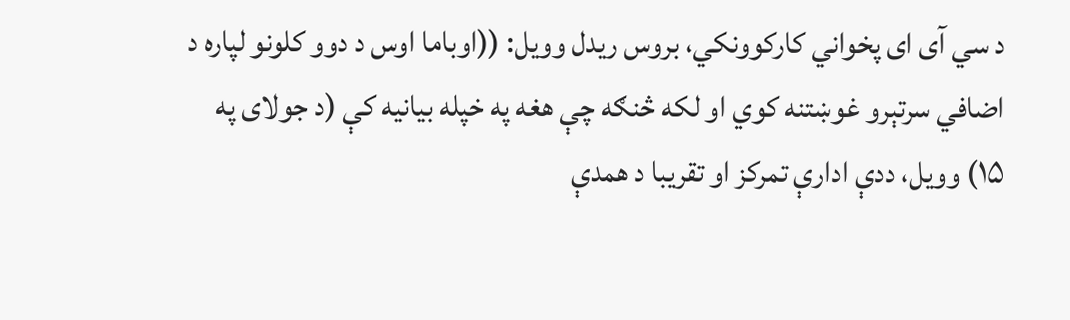د سي آى اى پخواني كاركوونكي، بروس ريدل وويل: ((اوباما اوس د دوو كلونو لپاره د اضافي سرتېرو غوښتنه كوي او لكه څنګه چې هغه په خپله بيانيه كې (د جولاى په ۱۵) وويل، ددې ادارې تمركز او تقريبا د همدې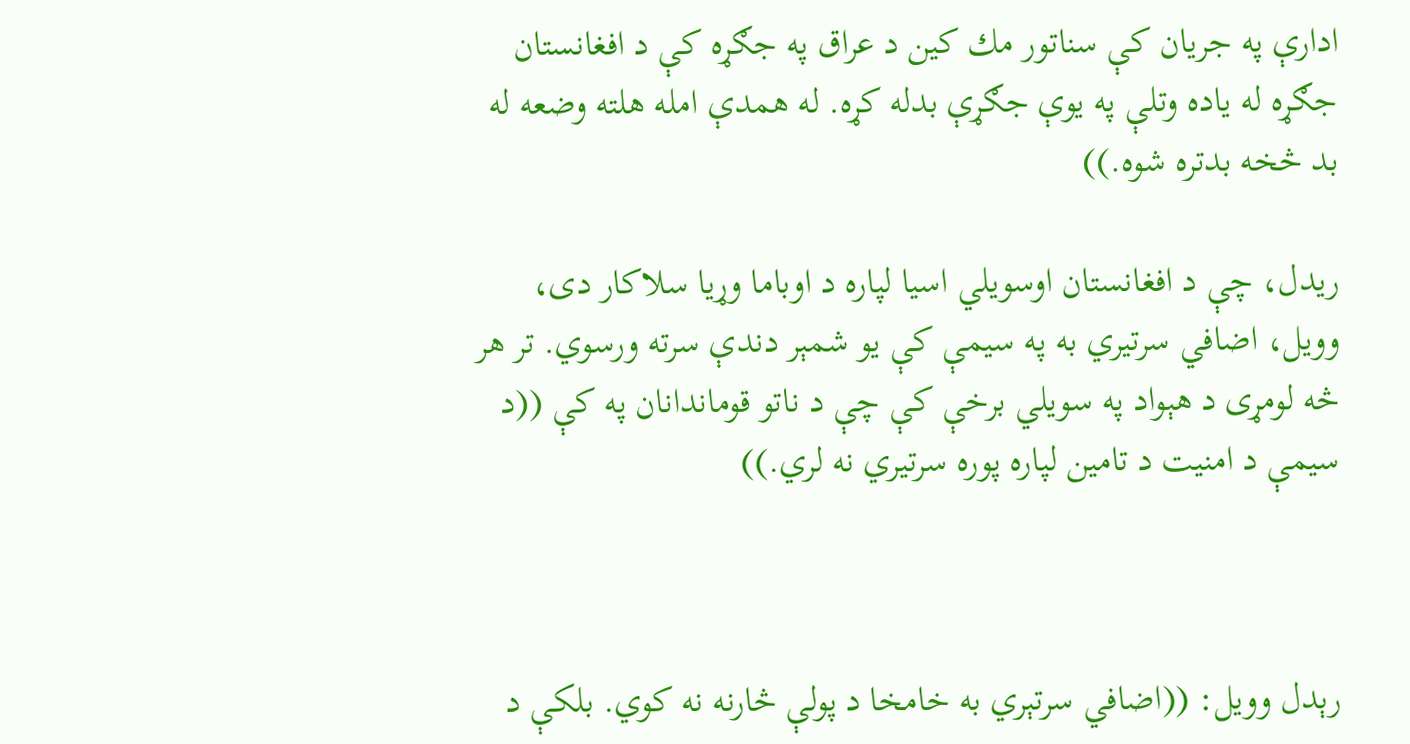ادارې په جريان كې سناتور مك كين د عراق په جګړه كې د افغانستان جګړه له ياده وتلې په يوې جګړې بدله كړه. له همدې امله هلته وضعه له بد څخه بدتره شوه.))

ريدل، چې د افغانستان اوسويلي اسيا لپاره د اوباما وړيا سلاكار دى، وويل، اضافي سرتيري به په سيمې كې يو شمېر دندې سرته ورسوي. تر هر څه لومړى د هېواد په سويلي برخې كې چې د ناتو قوماندانان په كې ((د سيمې د امنيت د تامين لپاره پوره سرتيري نه لري.))



رېدل وويل: ((اضافي سرتېري به خامخا د پولې څارنه نه كوي. بلكې د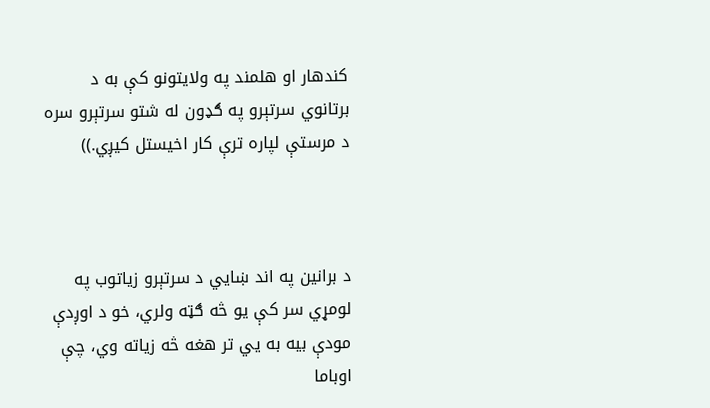كندهار او هلمند په ولايتونو كې به د برتانوي سرتېرو په ګډون له شتو سرتېرو سره د مرستې لپاره ترې كار اخيستل كيږي.))



د برانين په اند ښايي د سرتېرو زياتوب په لومړي سر كې يو څه ګټه ولري، خو د اوږدې مودې بيه به يي تر هغه څه زياته وي، چې اوباما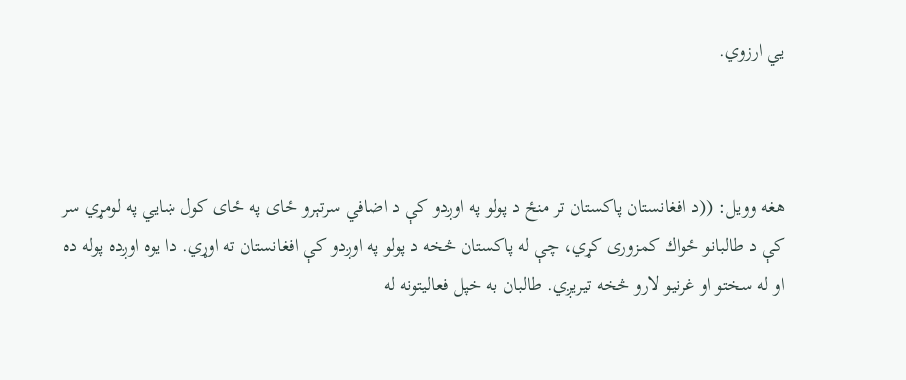يي ارزوي.



هغه وويل: ((د افغانستان پاكستان تر منځ د پولو په اوږدو كې د اضافي سرتېرو ځاى په ځاى كول ښايي په لومړي سر كې د طالبانو ځواك كمزورى كړي، چې له پاكستان څخه د پولو په اوږدو كې افغانستان ته اوړي. دا يوه اوږده پوله ده او له سختو او غرنيو لارو څخه تيريږي. طالبان به خپل فعاليتونه له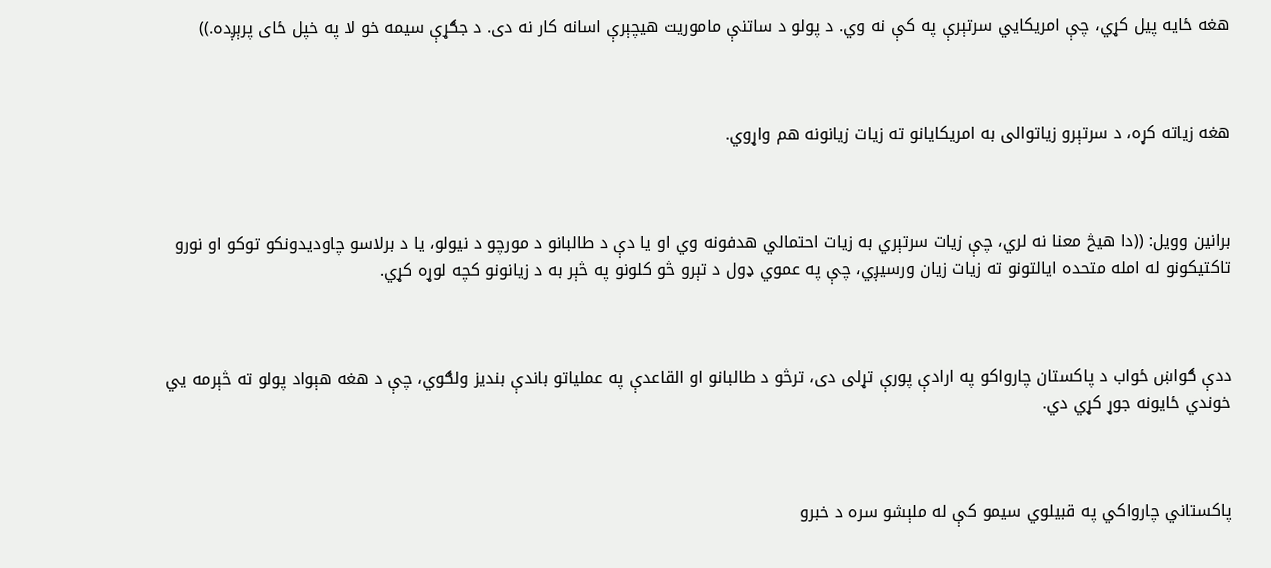هغه ځايه پيل كړي، چې امريكايي سرتېرې په كې نه وي. د پولو د ساتنې ماموريت هيچېرې اسانه كار نه دى. د جګړې سيمه خو لا په خپل ځاى پرېږده.))



هغه زياته كړه، د سرتېرو زياتوالى به امريكايانو ته زيات زيانونه هم واړوي.



برانين وويل: ((دا هيڅ معنا نه لري، چې زيات سرتېري به زيات احتمالي هدفونه وي او يا دې د طالبانو د مورچو د نيولو، يا د برلاسو چاوديدونكو توكو او نورو تاكتيكونو له امله متحده ايالتونو ته زيات زيان ورسيږي، چې په عموي ډول د تېرو څو كلونو په څېر به د زيانونو كچه لوړه كړي.



ددې ګواښ ځواب د پاكستان چارواكو په ارادې پورې تړلى دى، ترڅو د طالبانو او القاعدې په عملياتو باندې بنديز ولګوي، چې د هغه هېواد پولو ته څېرمه يي خوندي ځايونه جوړ كړي دي.



پاكستاني چارواكي په قبيلوي سيمو كې له ملېشو سره د خبرو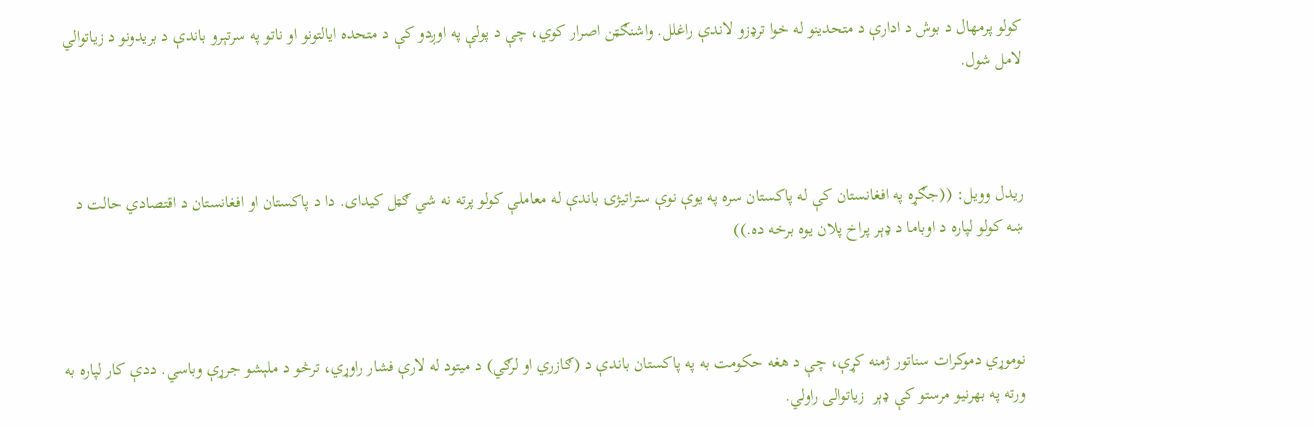كولو پرمهال د بوش د ادارې د متحدينو له خوا ترډزو لاندې راغلل. واشنګټن اصرار كوي، چې د پولې په اوږدو كې د متحده ايالتونو او ناتو په سرتېرو باندې د بريدونو د زياتوالي لامل شول.



ريدل وويل: ((جګړه په افغانستان كې له پاكستان سره په يوې نوې ستراتيژۍ باندې له معاملې كولو پرته نه شي ګټل كيداى. دا د پاكستان او افغانستان د اقتصادي حالت د ښه كولو لپاره د اوباما د ډېر پراخ پلان يوه برخه ده.))



نوموړي دموكرات سناتور ژمنه كړې، چې د هغه حكومت به په پاكستان باندې د (ګازري او لرګي) د ميتود له لارې فشار راوړي، ترڅو د ملېشو جرړې وباسي. ددې كار لپاره به ورته په بهرنيو مرستو كې ډېر  زياتوالى راولي.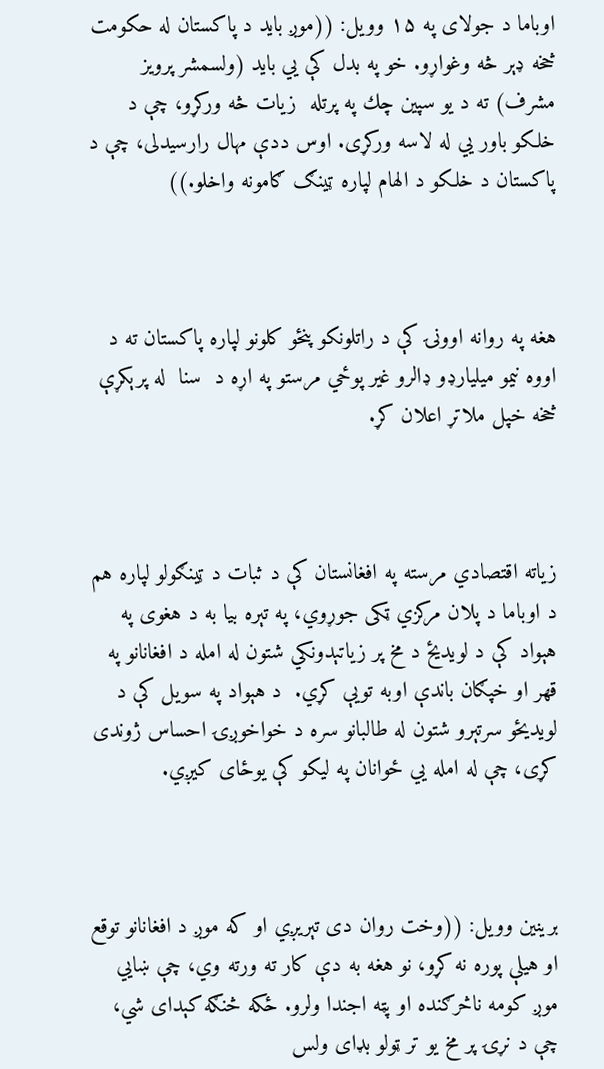اوباما د جولاى په ۱۵ وويل: ((موږ بايد د پاكستان له حكومت څخه ډېر څه وغواړو. خو په بدل كې يي بايد (ولسمشر پرويز مشرف) ته د يو سپين چك په پرتله  زيات څه وركړو، چې د خلكو باور يي له لاسه وركړى. اوس ددې مهال رارسيدلى، چې د پاكستان د خلكو د الهام لپاره ټينګ ګامونه واخلو.))



هغه په روانه اوونۍ كې د راتلونكو پنځو كلونو لپاره پاكستان ته د اووه نيمو ميليارډو ډالرو غير پوځي مرستو په اړه د  سنا  له پرېكړې څخه خپل ملاتړ اعلان كړ.



زياته اقتصادي مرسته په افغانستان كې د ثبات د ټينګولو لپاره هم د اوباما د پلان مركزي ټكى جوړوي، په تېره بيا به د هغوى په هېواد كې د لويديځ د مخ پر زياتېدونكي شتون له امله د افغانانو په قهر او خپګان باندې اوبه تويې كړي.  د هېواد په سويل كې د لويديځو سرتېرو شتون له طالبانو سره د خواخوږۍ احساس ژوندى كړى، چې له امله يي ځوانان په ليكو كې يوځاى كيږي.



برينين وويل: ((وخت روان دى تېريږي او كه موږ د افغانانو توقع او هيلې پوره نه كړو، نو هغه به دې كار ته ورته وي، چې ښايي موږ كومه ناڅرګنده او پټه اجندا ولرو. ځكه څنګه كېداى شي، چې د نړۍ پر مخ يو تر ټولو بډاى ولس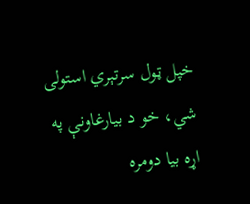خپل ټول سرتېري استولى شي، خو د بيارغاونې په اړه بيا دومره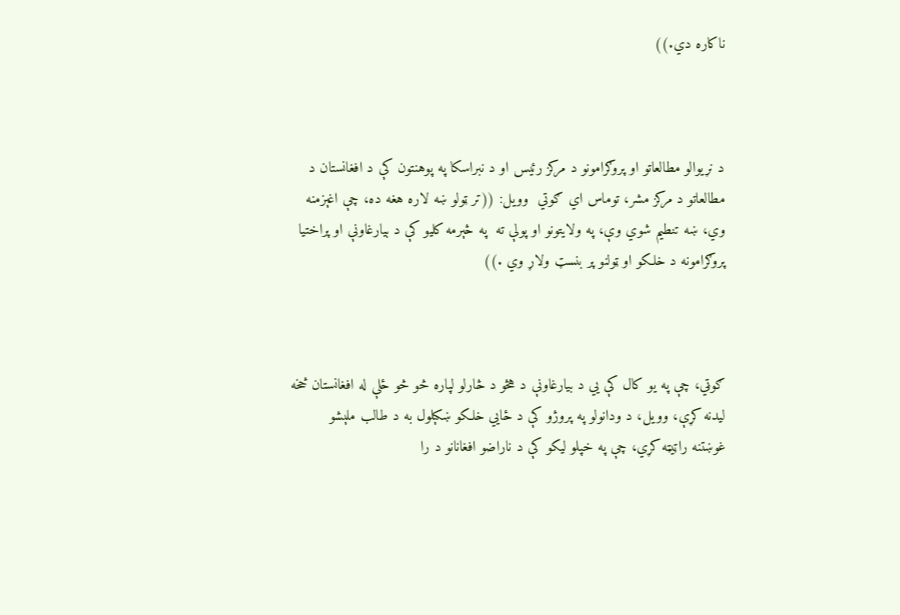ناكاره دي.))



د نړيوالو مطالعاتو او پروګرامونو د مركز رئيس او د نبراسكا په پوهنتون كې د افغانستان د مطالعاتو د مركز مشر، توماس اي ګوتي  وويل: ((تر ټولو ښه لاره هغه ده، چې اغېزمنه وي، ښه تنطيم شوي وې، په ولايتونو او پولې ته  په څېرمه كليو كې د بيارغاونې او پراختيا پروګرامونه د خلكو او ټولنو پر بنسټ ولاړ وي .))



ګوټي، چې په يو كال كې يي د بيارغاونې د هڅو د څارلو لپاره څو څو ځلې له افغانستان څخه ليدنه كړې، وويل، د ودانولو په پروژو كې د ځايي خلكو ښكېلول به د طالب ملېشو غوښتنه راټيټه كړي، چې په خپلو ليكو كې د ناراضو افغانانو د را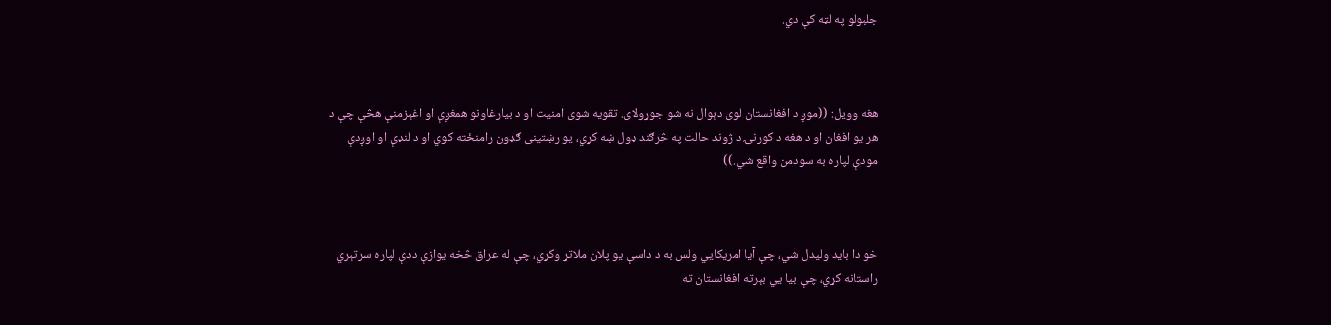جلبولو په لټه كې دي.



هغه وويل: ((موږ د افغانستان لوى دېوال نه شو جوړولاى. تقويه شوى امنيت او د بيارغاونو همغږې او اغېزمنې هڅې چې د هر يو افغان او د هغه د كورنۍ د ژوند حالت په څرګند ډول ښه كړي، يو رښتينى ګډون رامنځته كوي او د لنډې او اوږدې مودې لپاره به سودمن واقع شي.))



خو دا بايد وليدل شي، چې آيا امريكايي ولس به د داسې يو پلان ملاتړ وكړي، چې له عراق څخه يوازې ددې لپاره سرتېري راستانه كړي، چې بيا يي بېرته افغانستان ته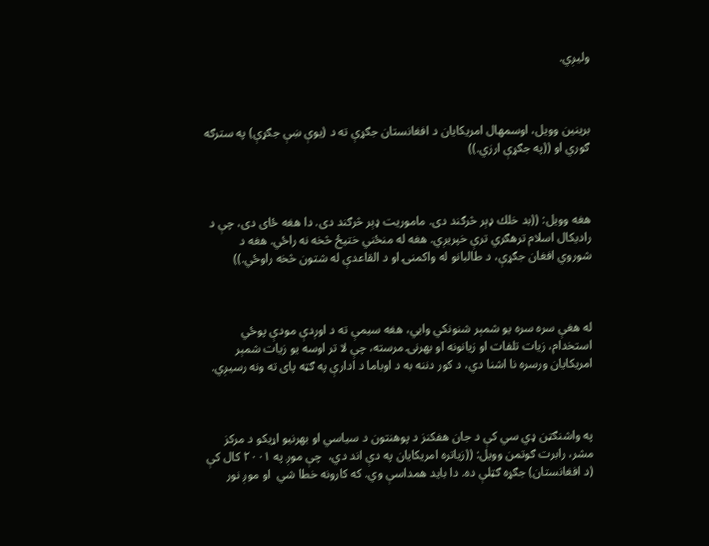وليږي.



برينين وويل، اوسمهال امريكايان د افغانستان جګړې ته د (يوې ښې جګړې) په سترګه ګوري او ((په جګړې ارزي.))



هغه وويل: ((بد خلك ډېر څرګند دى. ماموريت ډېر څرګند دى. دا هغه ځاى دى، چې د راديكال اسلام ترهګري ترې خپريږي. هغه له منځني ختيځ څخه نه راځي. هغه د شوروي افغان جګړې، د طالبانو له واكمنۍ او د القاعدې له شتون څخه راوځي.))



له هغې سره سره يو شمېر شنونكي وايي، هغه سيمې ته د اوږدې مودې پوځي استخدام، زيات تلفات او زيانونه او بهرنۍ مرسته، چې لا تر اوسه يو زيات شمېر امريكايان ورسره نا اشنا دي، د كور دننه به د اوباما د ادارې په ګټه پاى ته ونه رسيږي.



په واشنګټن ډي سي كې د جان هفكنز د پوهنتون د سياسي او بهرنيو اړيكو د مركز مشر، رابرت ګوتمن وويل: ((زياتره امريكايان په دې اند دي،  چې موږ په ۲۰۰۱ كال كې (د افغانستان) جګړه ګټلې ده. دا بايد همداسې وي. كه كارونه خطا شي  او موږ نور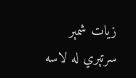زيات شمېر سرتېري له لاسه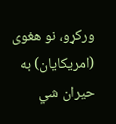وركړو، نو هغوى (امريكايان) به حيران شي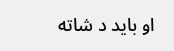او بايد د شاته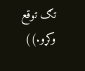تګ توقع وكړو.))